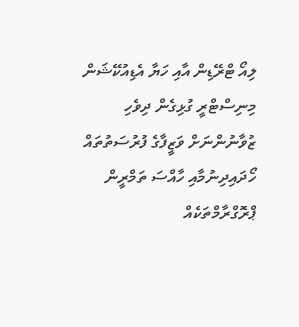ލިއޯ ޓްރޭޑިން އާއި ހަޔާ އެޑިއުކޭޝަން މިނިސްޓްރީ ގުޅިގެން ދިވެހި ޒުވާނުންނަށް ވަޒީފާގެ ފުރުސަތުތައް ހޯދައިދިނުމާއި ހާއްސަ ތަމްރީން ޕްރޮގްރާމްތަކެއް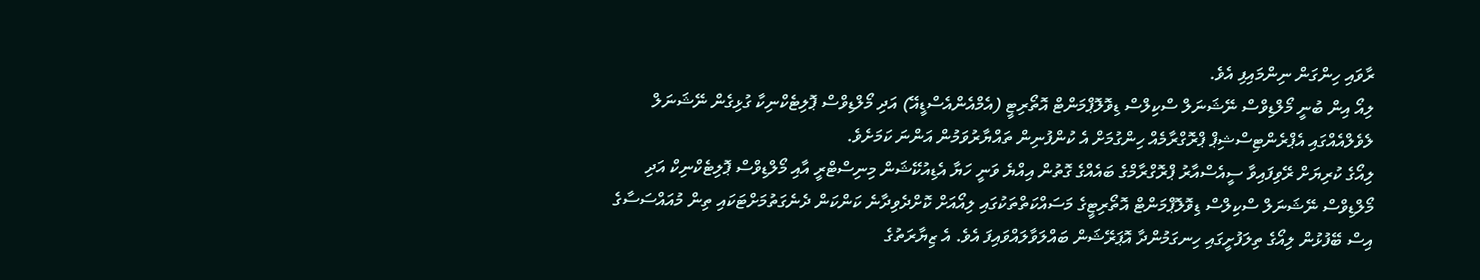ރާވައި ހިންގަން ނިންމައިފި އެވެ.
ލިއޯ އިން ބުނީ މޯލްޑިވްސް ނޭޝަނަލް ސްކިލްސް ޑިވޮލޮޕްމަންޓް އޮތޯރިޓީ (އެމްއެންއެސްޑީއޭ) އަދި މޯލްޑިވްސް ޕޮލިޓެކްނިކާ ގުޅިގެން ނޭޝަނަލް ލެވެލްއެއްގައި އެޕްރެންޓިސްޝިޕް ޕްރޮގްރާމެއް ހިންގުމަށް އެ ކުންފުނިން ތައްޔާރުވަމުން އަންނަ ކަމަށެވެ.
ލިއޯގެ ކުރިޔަށް ރޭވިފައިވާ ސީއެސްއާރު ޕްރޮގްރާމްގެ ބައެއްގެ ގޮތުން އިއްޔެ ވަނީ ހަޔާ އެޑިއުކޭޝަން މިނިސްޓްރީ އާއި މޯލްޑިވްސް ޕޮލިޓެކްނިކް އަދި މޯލްޑިވްސް ނޭޝަނަލް ސްކިލްސް ޑިވޮލޮޕްމަންޓް އޮތޯރިޓީގެ މަސައްކަތްތަކުގައި ލިއޯއަށް ކޮށްދެވިދާނެ ކަންކަން ދެނެގަތުމަށްޓަކައި ތިން މުއައްސަސާގެ އިސް ބޭފުޅުން ލިއޯގެ ތިލަފުށީގައި ހިނގަމުންދާ އޮޕަރޭޝަން ބައްލަވާލައްވައިފަ އެވެ. އެ ޒިޔާރަތުގެ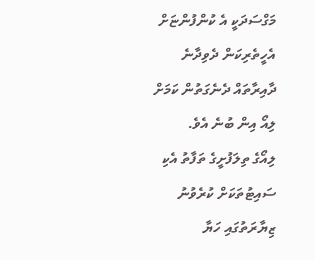މަގްސަދަކީ އެ ކުންފުންޏަށް އެހީތެރިކަން ދެވިދާނެ ދާއިރާތައް ދެނެގަތުން ކަމަށް ލިއޯ އިން ބުނެ އެވެ.
ލިއޯގެ ތިލަފުށީގެ ތަފާތު އެކި ސައިޓުތަކަށް ކުރެވުނު ޒިޔާރަތުގައި ހަޔާ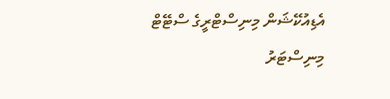އެޑިއުކޭޝަން މިނިސްޓްރީގެ ސްޓޭޓް މިނިސްޓަރު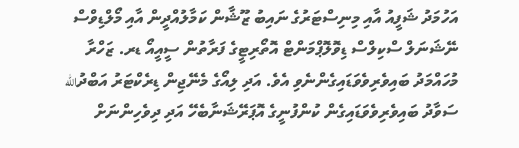އަހުމަދު ޝަފީއު އާއި މިނިސްޓަރުގެ ނައިބު ޒޫޝާން ކަމާލުއްދީން އާއި މޯލްޑިވްސް ނޭޝަނަލް ސްކިލްސް ޑިވޮލޮޕްމަންޓް އޮތޯރިޓީގެ ފަރާތުން ސީއީއޯ ޑރ. ޒަހްރާ މުހައްމަދު ބައިވެރިވެވަޑައިގެންނެވި އެވެ. އަދި ލިއޯގެ މެނޭޖިން ޑިރެކްޓަރު އަބްދުالله ސަވާދު ބައިވެރިވެވަޑައިގެން ކުންފުނީގެ އޮޕަރޭޝަނާބެހޭ އަދި ދިވެހިންނަށް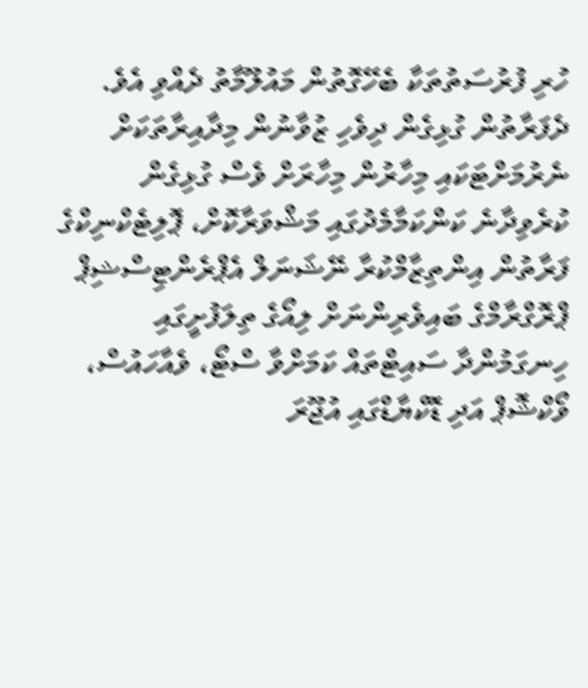ހުރި ފުރުސަތުތަކާ ބެހޭގޮތުން މައުލޫމާތު ދެއްވި އެވެ.
ދެފަރާތުން ގުޅިގެން ދިވެހި ޒުވާނުން މިދާއިރާތަކަށް ނެރުމަށްޓަކައި މިހާރުން މިހާރަށް ވެސް ގުޅިގެން ކުރެވިދާނެ ކަންކަމާމެދުގައި މަޝްވަރާކޮށް، ޕޮލިޓެކްނިކްގެ ފަރާތުން އިންތިޒާމްކުރާ ނޭޝަނަލް އެޕްރެންޓިސްޝިޕް ޕްރޮގްރާމްގެ ބައިވެރިންނަށް ލިއޯގެ ތިލަފުށީގައި ހިނގަމުންދާ ސައިޓްތައް ކަމަށްވާ ސްޓޯ، ވެއާހައުސް، ވޯކްޝޮޕް އަދި ޑޮކްޔާޑްގައި އުޖޫރަ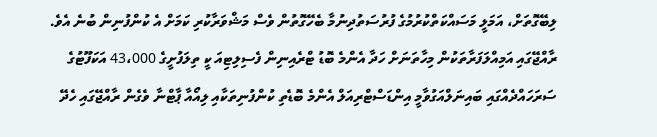ލިބޭގޮތަށް، އަމަލީ މަސައްކަތްކުރުމުގެ ފުރުސަތުދިނުމާ ބެހޭގޮތުން ވެސް މަޝްވަރާކުރި ކަމަށް އެ ކުންފުނިން ބުނެ އެވެ.
ރާއްޖޭގައި އަމިއްލަފަރާތަކުން މިހާތަނަށް ހަދާ އެންމެ ބޮޑު ޓްރެއިނިން ފެސިލިޓިއަ ކީ ތިލަފުށީގެ 43،000 އަކަފޫޓުގެ ސަރަހައްދެއްގައި ބައިނަލްއަގުވާމީ އިންޑަސްޓްރިއަލް އެންމެ ބޮޑެތި ކުންފުނިތަކާއި ލިއޯއާ ޕާޓްނާ ވެގެން ރާއްޖޭގައި ހެދޭ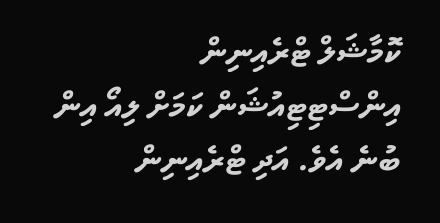ކޮމާޝަލް ޓްރެއިނިން އިންސްޓިޓިއުޝަން ކަމަށް ލިއޯ އިން ބުނެ އެވެ. އަދި ޓްރެއިނިން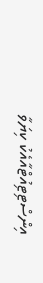އިންސްޓިޓިއުޓްއާއެކު ކިޔަވާ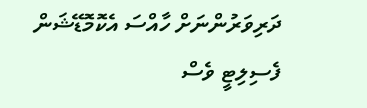ދަރިވަރުންނަށް ހާއްސަ އެކޮމޮޑޭޝަން ފެސިލިޓީ ވެސް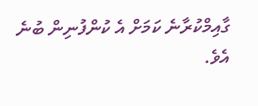ގާއިމްކުރާނެ ކަމަށް އެ ކުންފުނިން ބުނެ އެވެ.